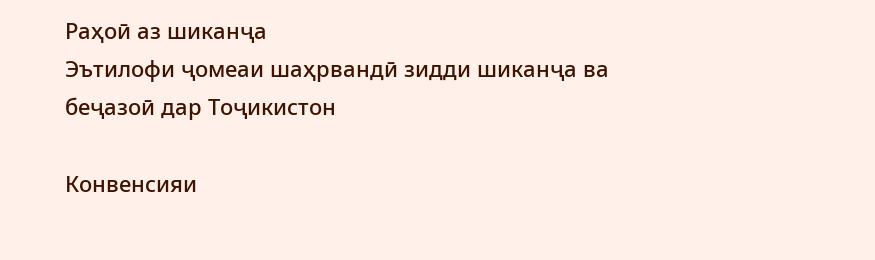Раҳоӣ аз шиканҷа
Эътилофи ҷомеаи шаҳрвандӣ зидди шиканҷа ва беҷазоӣ дар Тоҷикистон

Конвенсияи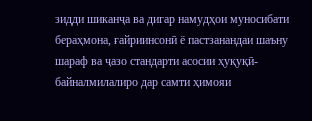зидди шиканҷа ва дигар намудҳои муносибати бераҳмона, ғайриинсонӣ ё пастзанандаи шаъну шараф ва ҷазо стандарти асосии ҳуқуқӣ-байналмилалиро дар самти ҳимояи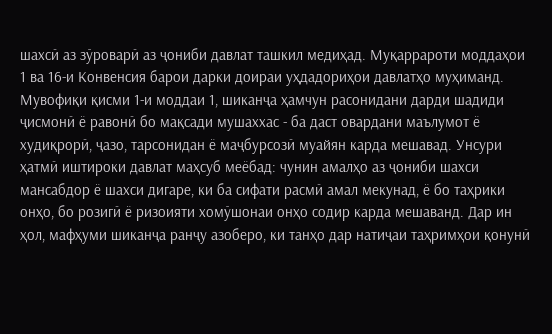шахсӣ аз зӯроварӣ аз ҷониби давлат ташкил медиҳад. Муқаррароти моддаҳои 1 ва 16-и Конвенсия барои дарки доираи уҳдадориҳои давлатҳо муҳиманд.
Мувофиқи қисми 1-и моддаи 1, шиканҷа ҳамчун расонидани дарди шадиди ҷисмонӣ ё равонӣ бо мақсади мушаххас - ба даст овардани маълумот ё худиқрорӣ, ҷазо, тарсонидан ё маҷбурсозӣ муайян карда мешавад. Унсури ҳатмӣ иштироки давлат маҳсуб меёбад: чунин амалҳо аз ҷониби шахси мансабдор ё шахси дигаре, ки ба сифати расмӣ амал мекунад, ё бо таҳрики онҳо, бо розигӣ ё ризоияти хомӯшонаи онҳо содир карда мешаванд. Дар ин ҳол, мафҳуми шиканҷа ранҷу азоберо, ки танҳо дар натиҷаи таҳримҳои қонунӣ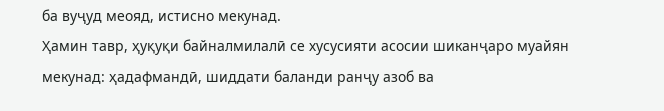ба вуҷуд меояд, истисно мекунад.
Ҳамин тавр, ҳуқуқи байналмилалӣ се хусусияти асосии шиканҷаро муайян мекунад: ҳадафмандӣ, шиддати баланди ранҷу азоб ва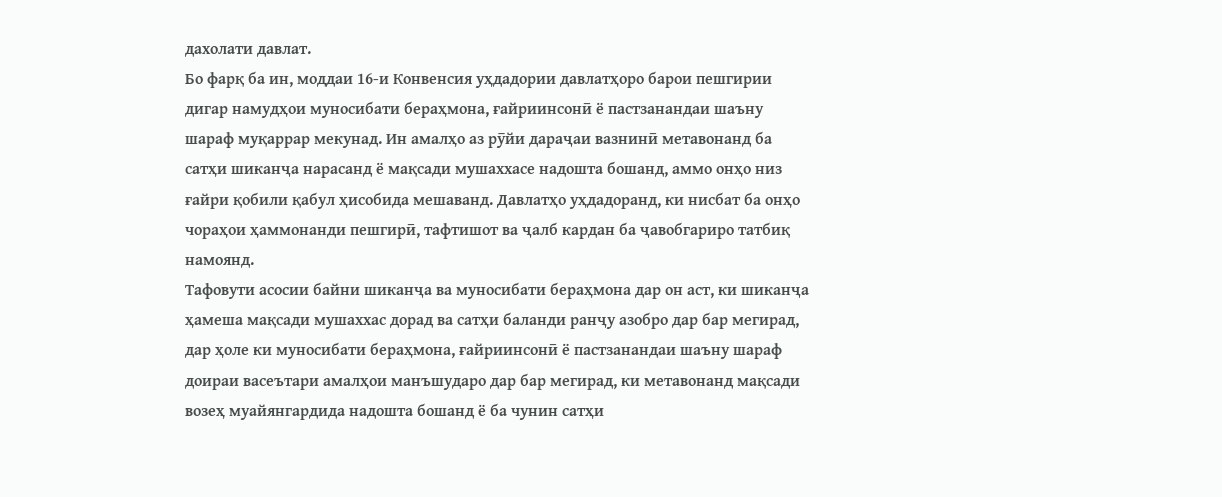дахолати давлат.
Бо фарқ ба ин, моддаи 16-и Конвенсия уҳдадории давлатҳоро барои пешгирии дигар намудҳои муносибати бераҳмона, ғайриинсонӣ ё пастзанандаи шаъну шараф муқаррар мекунад. Ин амалҳо аз рӯйи дараҷаи вазнинӣ метавонанд ба сатҳи шиканҷа нарасанд ё мақсади мушаххасе надошта бошанд, аммо онҳо низ ғайри қобили қабул ҳисобида мешаванд. Давлатҳо уҳдадоранд, ки нисбат ба онҳо чораҳои ҳаммонанди пешгирӣ, тафтишот ва ҷалб кардан ба ҷавобгариро татбиқ намоянд.
Тафовути асосии байни шиканҷа ва муносибати бераҳмона дар он аст, ки шиканҷа ҳамеша мақсади мушаххас дорад ва сатҳи баланди ранҷу азобро дар бар мегирад, дар ҳоле ки муносибати бераҳмона, ғайриинсонӣ ё пастзанандаи шаъну шараф доираи васеътари амалҳои манъшударо дар бар мегирад, ки метавонанд мақсади возеҳ муайянгардида надошта бошанд ё ба чунин сатҳи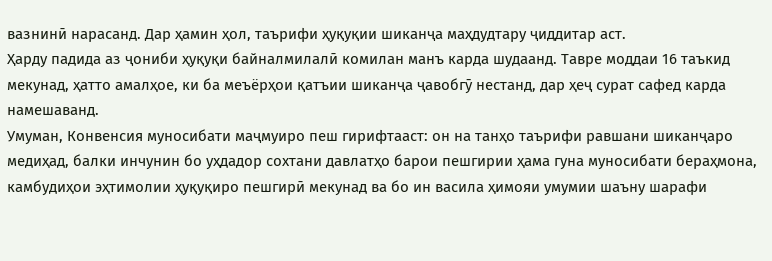вазнинӣ нарасанд. Дар ҳамин ҳол, таърифи ҳуқуқии шиканҷа маҳдудтару ҷиддитар аст.
Ҳарду падида аз ҷониби ҳуқуқи байналмилалӣ комилан манъ карда шудаанд. Тавре моддаи 16 таъкид мекунад, ҳатто амалҳое, ки ба меъёрҳои қатъии шиканҷа ҷавобгӯ нестанд, дар ҳеҷ сурат сафед карда намешаванд.
Умуман, Конвенсия муносибати маҷмуиро пеш гирифтааст: он на танҳо таърифи равшани шиканҷаро медиҳад, балки инчунин бо уҳдадор сохтани давлатҳо барои пешгирии ҳама гуна муносибати бераҳмона, камбудиҳои эҳтимолии ҳуқуқиро пешгирӣ мекунад ва бо ин васила ҳимояи умумии шаъну шарафи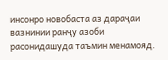инсонро новобаста аз дараҷаи вазнинии ранҷу азоби расонидашуда таъмин менамояд.